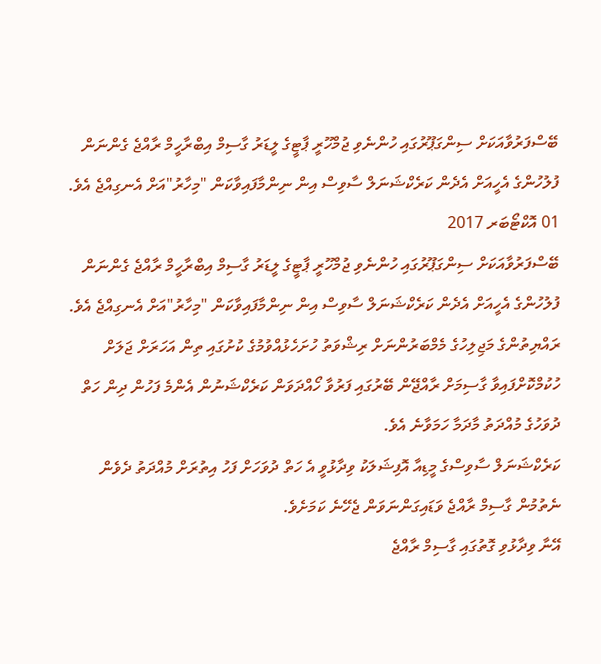ބޭސްފަރުވާއަކަށް ސިންގަޕޫރުގައި ހުންނެވި ޖުމްހޫރީ ޕާޓީގެ ލީޑަރު ގާސިމް އިބްރާހީމް ރާއްޖެ ގެންނަން ފުލުހުންގެ އެހީއަށް އެދެން ކަރެކްޝަނަލް ސާވިސް އިން ނިންމާފައިވާކަން "މިހާރު"އަށް އެނގިއްޖެ އެވެ.
01 އޮކްޓޯބަރ 2017
ބޭސްފަރުވާއަކަށް ސިންގަޕޫރުގައި ހުންނެވި ޖުމްހޫރީ ޕާޓީގެ ލީޑަރު ގާސިމް އިބްރާހީމް ރާއްޖެ ގެންނަން ފުލުހުންގެ އެހީއަށް އެދެން ކަރެކްޝަނަލް ސާވިސް އިން ނިންމާފައިވާކަން "މިހާރު"އަށް އެނގިއްޖެ އެވެ.
ރައްޔިތުންގެ މަޖިލިހުގެ މެމްބަރުންނަށް ރިޝްވަތު ހުށަހެޅުއްވުމުގެ ކުށުގައި ތިން އަހަރަށް ޖަލަށް ހުކުމްކޮށްފައިވާ ގާސިމަށް ރާއްޖޭން ބޭރުގައި ފަރުވާ ހޯއްދަވަން ކަރެކްޝަނުން އެންމެ ފަހުން ދިން ހަތް ދުވަހުގެ މުއްދަތު މާދަމާ ހަމަވާނެ އެވެ.
ކަރެކްޝަނަލް ސާވިސްގެ މީޑިއާ އޮފިޝަލަކު ވިދާޅުވީ އެ ހަތް ދުވަހަށް ފަހު އިތުރަށް މުއްދަތު ދެވެން ނެތުމުން ގާސިމް ރާއްޖެ ވަޑައިގަންނަވަން ޖެހޭނެ ކަމަށެވެ.
އޭނާ ވިދާޅުވި ގޮތުގައި ގާސިމް ރާއްޖެ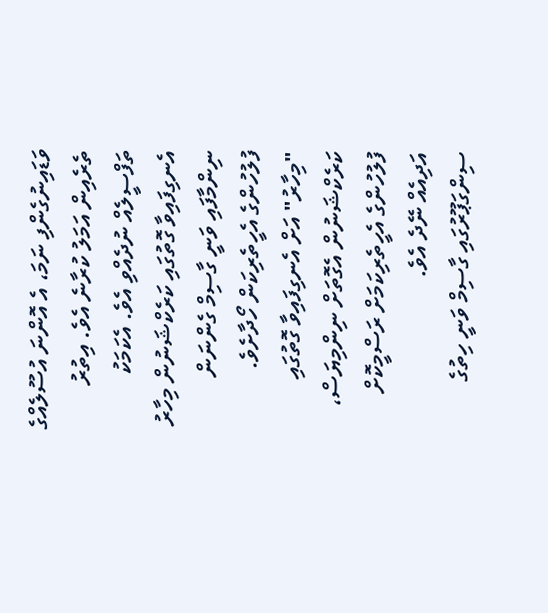ވަޑައިނުގެންފި ނަމަ، އެ އޮންނަ އުސޫލެއްގެ ތެރެއިން އަމަލު ކުރާނެ އެވެ. އިތުރު ތަފްސީލެއް ނުދެއްވި އެވެ. އެކަމަކު އެނގިފައިވާ ގޮތުގައި ކަރެކްޝަނުން މިހާރު ނިންމާފައި ވަނީ ގާސިމް ގެންނަން ފުލުހުންގެ އެހީތެރިކަން ހޯދާށެވެ.
"މިހާރު" އަށް އެނގިފައިވާ ގޮތުގައި ކަރެކްޝަނުން އެގޮތަށް ނިންމިޔަސް، ފުލުހުންގެ އެހީތެރިކަމަށް ރަސްމީކޮށް އަދިއެއް ނޭދެ އެވެ.
ސިންގަޕޫރުގައި ގާސިމް ވަނީ ހިތުގެ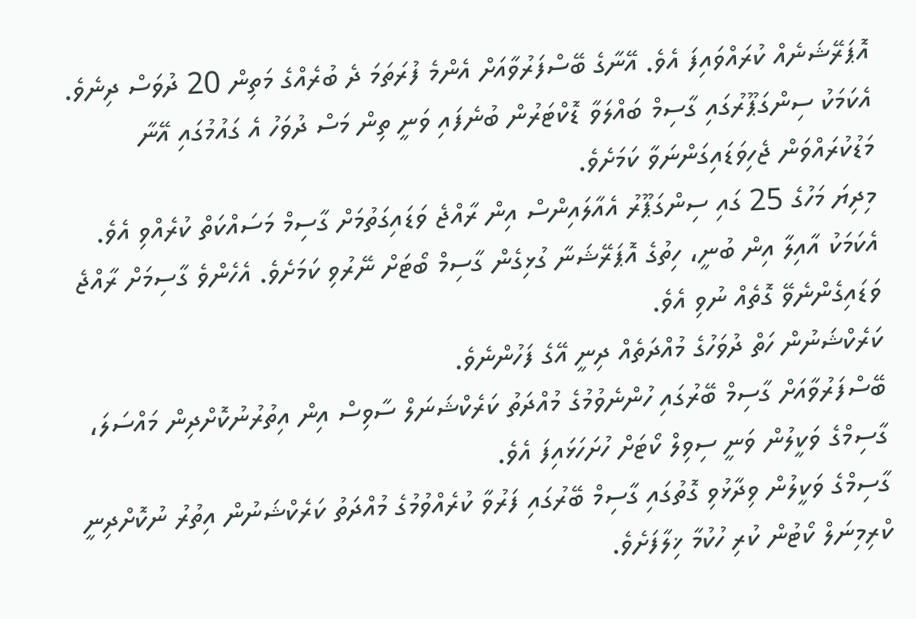އޮޕަރޭޝަނެއް ކުރައްވައިފަ އެވެ. އޭނާގެ ބޭސްފަރުވާއަށް އެންމެ ފުރަތަމަ ދެ ބުރެއްގެ މަތިން 20 ދުވަސް ދިނެވެ. އެކަމަކު ސިންގަޕޫރުގައި ގާސިމް ބައްލަވާ ޑޮކްޓަރުން ބުނެފައި ވަނީ ތިން މަސް ދުވަހު އެ ގައުމުގައި އޭނާ މަޑުކުރައްވަން ޖެހިވަޑައިގަންނަވާ ކަމަށެވެ.
މިދިޔަ މަހުގެ 25 ގައި ސިންގަޕޫރު އެއާލައިންސް އިން ރާއްޖެ ވަޑައިގަތުމަށް ގާސިމް މަސައްކަތް ކުރެއްވި އެވެ. އެކަމަކު އާއިލާ އިން ބުނީ، ހިތުގެ އޮޕަރޭޝަނާ ގުޅިގެން ގާސިމް ބޯޓަށް ނޭރުވި ކަމަށެވެ. އެހެންވެ ގާސިމަށް ރާއްޖެ ވަޑައިގެންނެވޭ ގޮތެއް ނުވި އެވެ.
ކަރެކްޝަނުން ހަތް ދުވަހުގެ މުއްދަތެއް ދިނީ އޭގެ ފަހުންނެވެ.
ބޭސްފަރުވާއަށް ގާސިމް ބޭރުގައި ހުންނެވުމުގެ މުއްދަތު ކަރެކްޝަނަލް ސާވިސް އިން އިތުރުނުކޮށްދިން މައްސަލަ، ގާސިމްގެ ވަކީލުން ވަނީ ސިވިލް ކޯޓަށް ހުށަހަޅައިފަ އެވެ.
ގާސިމްގެ ވަކީލުން ވިދާޅުވި ގޮތުގައި ގާސިމް ބޭރުގައި ފަރުވާ ކުރެއްވުމުގެ މުއްދަތު ކަރެކްޝަނުން އިތުރު ނުކޮށްދިނީ ކްރިމިނަލް ކޯޓުން ކުރި ހުކުމާ ޚިލާފަށެވެ.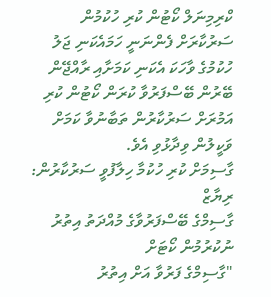ކްރިމިނަލް ކޯޓުން ކުރި ހުކުމުން ސަރުކާރަށް ފެންނަނީ ހަމައެކަނި ޖަލު ހުކުމުގެ ވާހަކަ އެކަނި ކަމަށާއި ރާއްޖޭން ބޭރުން ބޭސްފަރުވާ ކުރަން ކޯޓުން ކުރި އަމުރަށް ސަރުކާރުން ތަބާނުވާ ކަމަށް ވަކީލުން ވިދާޅުވި އެވެ.
ގާސިމަށް ކުރި ހުކުމާ ހިލާފުވީ ސަރުކާރުން: ރިޔާޒް
ގާސިމްގެ ބޭސްފަރުވާގެ މުއްދަތު އިތުރު ނުކުރުމުން ކޯޓަށް
"ގާސިމްގެ ފަރުވާ އަށް އިތުރު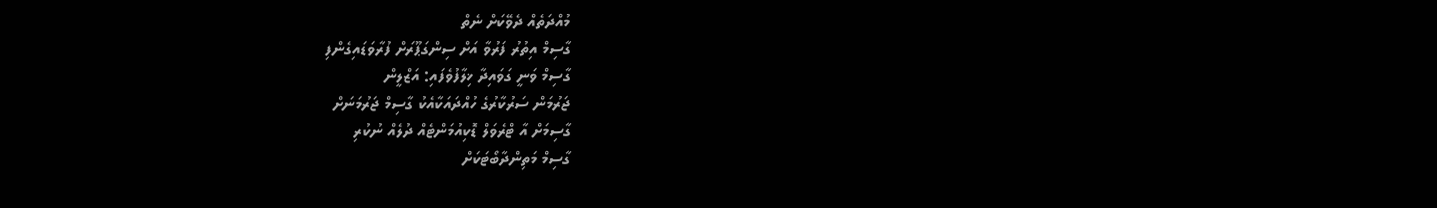މުއްދަތެއް ދެވޭކަށް ނެތް
ގާސިމް އިތުރު ފަރުވާ އަށް ސިންގަޕޫރަށް ފުރާވަޑައިގެންފި
ގާސިމް ވަނީ ގަވައިދާ ޚިލާފުވެފައި: އަޒްލީން
ޖަރުމަން ސަރުކާރުގެ ހުއްދައަކާއެކު ގާސިމް ޖަރުމަނަށް
ގާސިމަށް އާ ޓްރެވަލް ޑޮކިއުމަންޓެއް ދުލެއް ނުކުރި
ގާސިމް މަތިންދާބޯޓަކަށް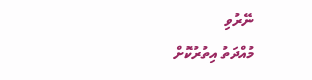ނޭރުވި
މުއްދަތު އިތުރުކޮށް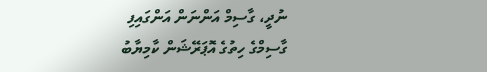ނުދީ، ގާސިމް އަންނަން އަންގައިފި
ގާސިމްގެ ހިތުގެ އޮޕަރޭޝަން ކާމިޔާބު